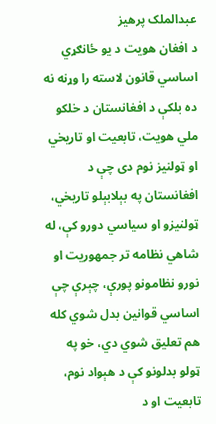عبدالملک پرهیز
د افغان هویت د یو ځانګړي اساسي قانون لاسته را وړنه نه ده بلکې د افغانستان د خلکو ملي هویت، تابعیت او تاریخي او ټولنیز نوم دی چې د افغانستان په بېلابېلو تاریخي، ټولنیزو او سیاسي دورو کې، له شاهي نظامه تر جمهوریت او نورو نظامونو پورې، چېرې چې اساسي قوانین بدل شوي کله هم تعلیق شوي دي، خو په ټولو بدلونو کې د هېواد نوم، تابعیت او د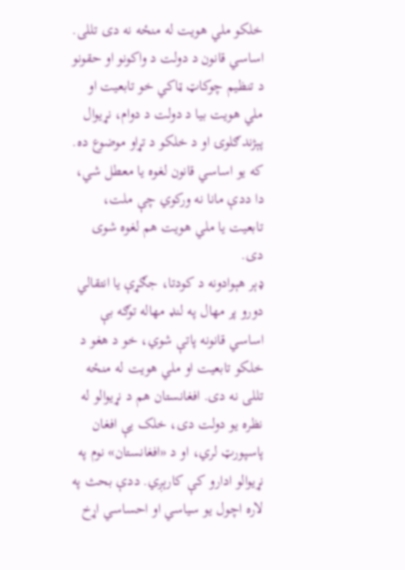خلکو ملي هویت له منځه نه دی تللی.
اساسي قانون د دولت د واکونو او حقونو د تنظیم چوکاټ ټاکي خو تابعیت او ملي هویت بیا د دولت د دوام، نړیوال پېژندګلوۍ او د خلکو د تړاو موضوع ده.
که یو اساسي قانون لغوه یا معطل شي، دا ددې مانا نه ورکوي چې ملت، تابعیت یا ملي هویت هم لغوه شوی دی.
ډېر هېوادونه د کودتا، جګړې یا انتقالي دورو پر مهال په لنډ مهاله توګه بې اساسي قانونه پاتې شوي، خو د هغو د خلکو تابعیت او ملي هویت له منځه تللی نه دی. افغانستان هم د نړیوالو له نظره یو دولت دی، خلک یې افغان پاسپورټ لري، او د «افغانستان» نوم په نړیوالو ادارو کې کارېږي. ددې بحث په لاره اچول یو سیاسي او احساسي اړخ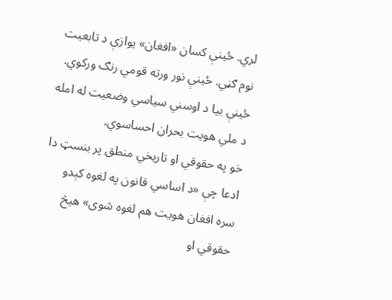لري. ځینې کسان «افغان» یوازې د تابعیت نوم ګڼي. ځینې نور ورته قومي رنګ ورکوي. ځینې بیا د اوسني سیاسي وضعیت له امله د ملي هویت بحران احساسوي.
خو په حقوقي او تاریخي منطق پر بنسټ دا ادعا چې «د اساسي قانون په لغوه کېدو سره افغان هویت هم لغوه شوی» هیڅ حقوقي او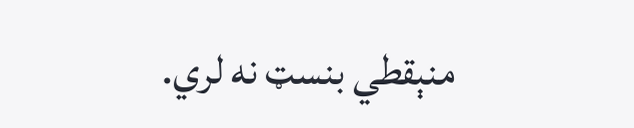منېقطي بنسټ نه لري.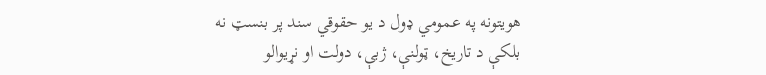هویتونه په عمومي ډول د یو حقوقي سند پر بنسټ نه بلکې د تاریخ، ټولنې، ژبې، دولت او نړیوالو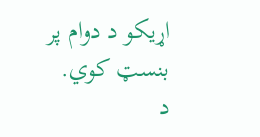اړیکو د دوام پر بنسټ کوي.
د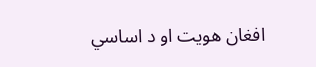افغان هویت او د اساسي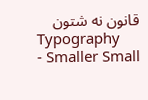قانون نه شتون
Typography
- Smaller Small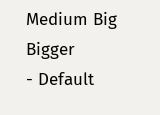Medium Big Bigger
- Default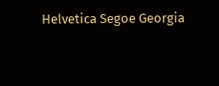Helvetica Segoe Georgia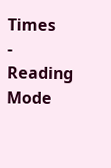Times
- Reading Mode